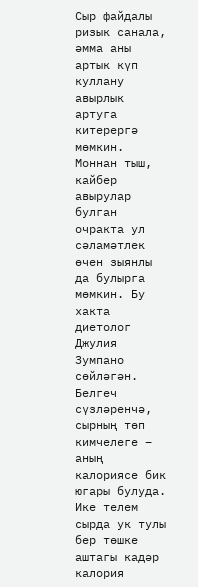Сыр файдалы ризык санала, әмма аны артык күп куллану авырлык артуга китерергә мөмкин. Моннан тыш, кайбер авырулар булган очракта ул сәламәтлек өчен зыянлы да булырга мөмкин. Бу хакта диетолог Джулия Зумпано сөйләгән.
Белгеч сүзләренчә, сырның төп кимчелеге – аның калориясе бик югары булуда. Ике телем сырда ук тулы бер төшке аштагы кадәр калория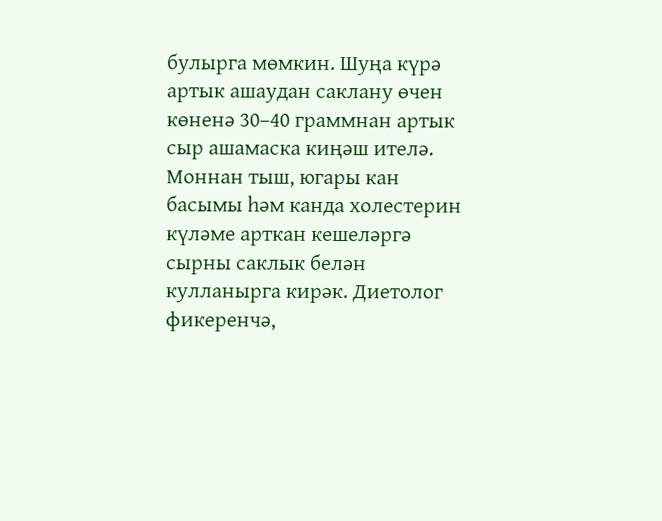булырга мөмкин. Шуңа күрә артык ашаудан саклану өчен көненә 30–40 граммнан артык сыр ашамаска киңәш ителә.
Моннан тыш, югары кан басымы һәм канда холестерин күләме арткан кешеләргә сырны саклык белән кулланырга кирәк. Диетолог фикеренчә,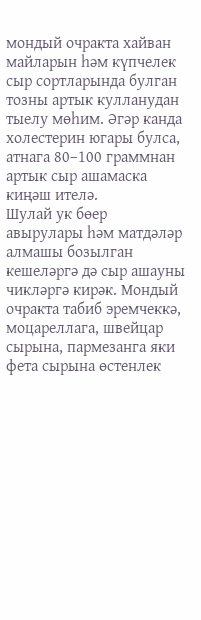мондый очракта хайван майларын һәм күпчелек сыр сортларында булган тозны артык кулланудан тыелу мөһим. Әгәр канда холестерин югары булса, атнага 80–100 граммнан артык сыр ашамаска киңәш ителә.
Шулай ук бөер авырулары һәм матдәләр алмашы бозылган кешеләргә дә сыр ашауны чикләргә кирәк. Мондый очракта табиб эремчеккә, моцареллага, швейцар сырына, пармезанга яки фета сырына өстенлек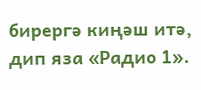бирергә киңәш итә, дип яза «Радио 1».